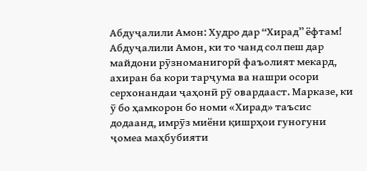Абдуҷалили Амон: Худро дар “Хирад” ёфтам!
Абдуҷалили Амон, ки то чанд сол пеш дар майдони рӯзноманигорӣ фаъолият мекард, ахиран ба кори тарҷума ва нашри осори серхонандаи ҷаҳонӣ рӯ овардааст. Марказе, ки ӯ бо ҳамкорон бо номи «Хирад» таъсис додаанд, имрӯз миёни қишрҳои гуногуни ҷомеа маҳбубияти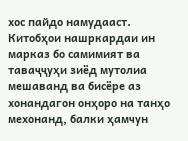хос пайдо намудааст. Китобҳои нашркардаи ин марказ бо самимият ва таваҷҷуҳи зиёд мутолиа мешаванд ва бисёре аз хонандагон онҳоро на танҳо мехонанд, балки ҳамчун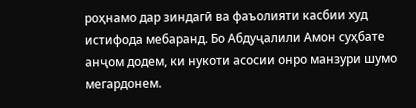роҳнамо дар зиндагӣ ва фаъолияти касбии худ истифода мебаранд. Бо Абдуҷалили Амон суҳбате анҷом додем, ки нукоти асосии онро манзури шумо мегардонем.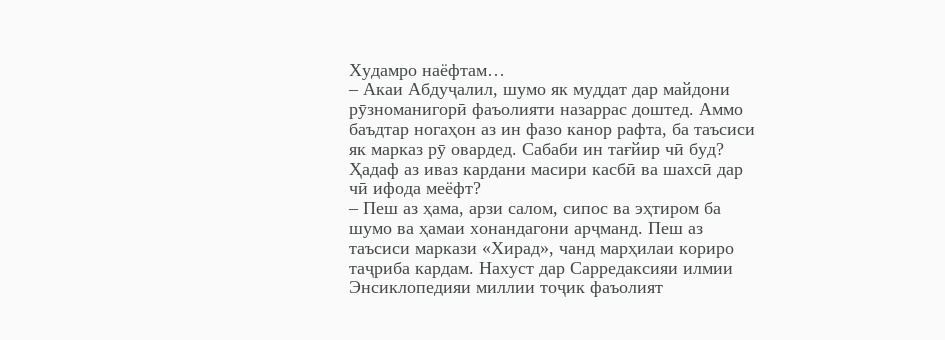Худамро наёфтам…
– Акаи Абдуҷалил, шумо як муддат дар майдони рӯзноманигорӣ фаъолияти назаррас доштед. Аммо баъдтар ногаҳон аз ин фазо канор рафта, ба таъсиси як марказ рӯ овардед. Сабаби ин тағйир чӣ буд? Ҳадаф аз иваз кардани масири касбӣ ва шахсӣ дар чӣ ифода меёфт?
– Пеш аз ҳама, арзи салом, сипос ва эҳтиром ба шумо ва ҳамаи хонандагони арҷманд. Пеш аз таъсиси маркази «Хирад», чанд марҳилаи кориро таҷриба кардам. Нахуст дар Сарредаксияи илмии Энсиклопедияи миллии тоҷик фаъолият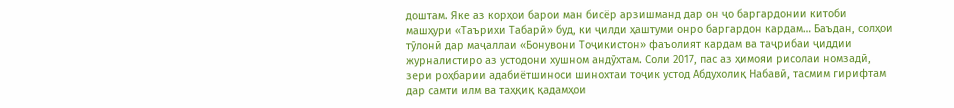доштам. Яке аз корҳои барои ман бисёр арзишманд дар он ҷо баргардонии китоби машҳури «Таърихи Табарӣ» буд, ки ҷилди ҳаштуми онро баргардон кардам… Баъдан, солҳои тӯлонӣ дар маҷаллаи «Бонувони Тоҷикистон» фаъолият кардам ва таҷрибаи ҷиддии журналистиро аз устодони хушном андӯхтам. Соли 2017, пас аз ҳимояи рисолаи номзадӣ, зери роҳбарии адабиётшиноси шинохтаи тоҷик устод Абдухолиқ Набавӣ, тасмим гирифтам дар самти илм ва таҳқиқ қадамҳои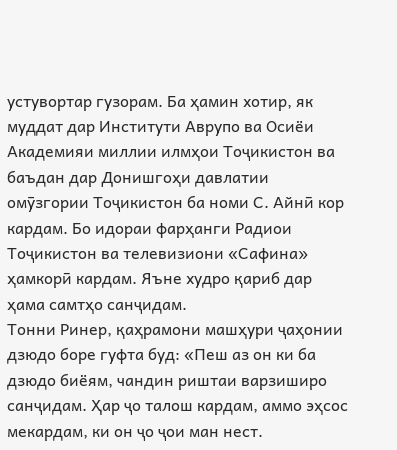устувортар гузорам. Ба ҳамин хотир, як муддат дар Институти Аврупо ва Осиёи Академияи миллии илмҳои Тоҷикистон ва баъдан дар Донишгоҳи давлатии омӯзгории Тоҷикистон ба номи С. Айнӣ кор кардам. Бо идораи фарҳанги Радиои Тоҷикистон ва телевизиони «Сафина» ҳамкорӣ кардам. Яъне худро қариб дар ҳама самтҳо санҷидам.
Тонни Ринер, қаҳрамони машҳури ҷаҳонии дзюдо боре гуфта буд: «Пеш аз он ки ба дзюдо биёям, чандин риштаи варзиширо санҷидам. Ҳар ҷо талош кардам, аммо эҳсос мекардам, ки он ҷо ҷои ман нест.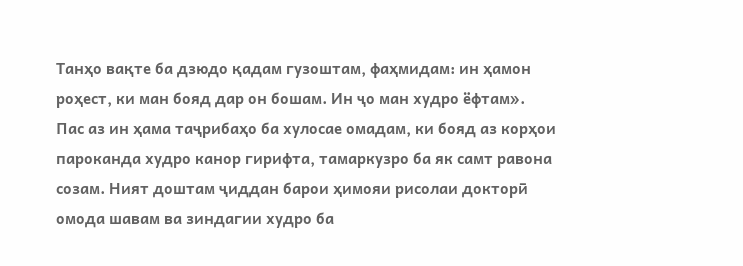Танҳо вақте ба дзюдо қадам гузоштам, фаҳмидам: ин ҳамон роҳест, ки ман бояд дар он бошам. Ин ҷо ман худро ёфтам».
Пас аз ин ҳама таҷрибаҳо ба хулосае омадам, ки бояд аз корҳои пароканда худро канор гирифта, тамаркузро ба як самт равона созам. Ният доштам ҷиддан барои ҳимояи рисолаи докторӣ омода шавам ва зиндагии худро ба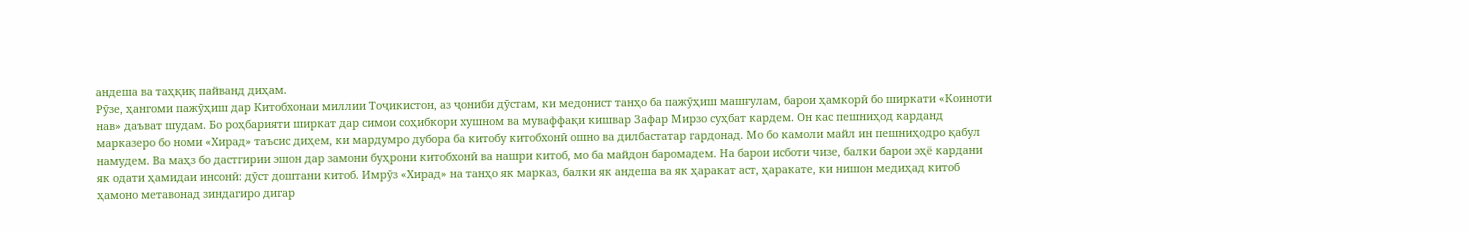андеша ва таҳқиқ пайванд диҳам.
Рӯзе, ҳангоми пажӯҳиш дар Китобхонаи миллии Тоҷикистон, аз ҷониби дӯстам, ки медонист танҳо ба пажӯҳиш машғулам, барои ҳамкорӣ бо ширкати «Коиноти нав» даъват шудам. Бо роҳбарияти ширкат дар симои соҳибкори хушном ва муваффақи кишвар Зафар Мирзо суҳбат кардем. Он кас пешниҳод карданд марказеро бо номи «Хирад» таъсис диҳем, ки мардумро дубора ба китобу китобхонӣ ошно ва дилбастатар гардонад. Мо бо камоли майл ин пешниҳодро қабул намудем. Ва маҳз бо дастгирии эшон дар замони буҳрони китобхонӣ ва нашри китоб, мо ба майдон баромадем. На барои исботи чизе, балки барои эҳё кардани як одати ҳамидаи инсонӣ: дӯст доштани китоб. Имрӯз «Хирад» на танҳо як марказ, балки як андеша ва як ҳаракат аст, ҳаракате, ки нишон медиҳад китоб ҳамоно метавонад зиндагиро дигар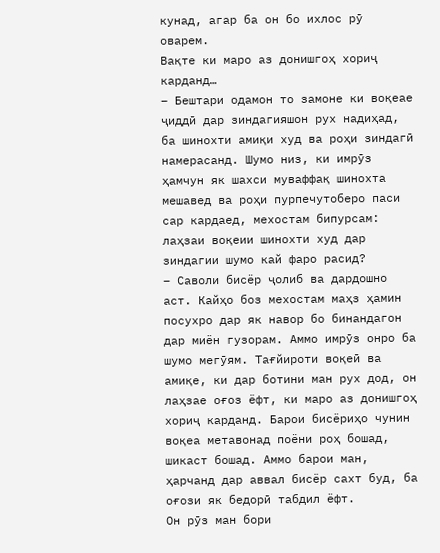кунад, агар ба он бо ихлос рӯ оварем.
Вақте ки маро аз донишгоҳ хориҷ карданд…
– Бештари одамон то замоне ки воқеае ҷиддӣ дар зиндагияшон рух надиҳад, ба шинохти амиқи худ ва роҳи зиндагӣ намерасанд. Шумо низ, ки имрӯз ҳамчун як шахси муваффақ шинохта мешавед ва роҳи пурпечутоберо паси сар кардаед, мехостам бипурсам: лаҳзаи воқеии шинохти худ дар зиндагии шумо кай фаро расид?
– Саволи бисёр ҷолиб ва дардошно аст. Кайҳо боз мехостам маҳз ҳамин посухро дар як навор бо бинандагон дар миён гузорам. Аммо имрӯз онро ба шумо мегӯям. Тағйироти воқеӣ ва амиқе, ки дар ботини ман рух дод, он лаҳзае оғоз ёфт, ки маро аз донишгоҳ хориҷ карданд. Барои бисёриҳо чунин воқеа метавонад поёни роҳ бошад, шикаст бошад. Аммо барои ман, ҳарчанд дар аввал бисёр сахт буд, ба оғози як бедорӣ табдил ёфт.
Он рӯз ман бори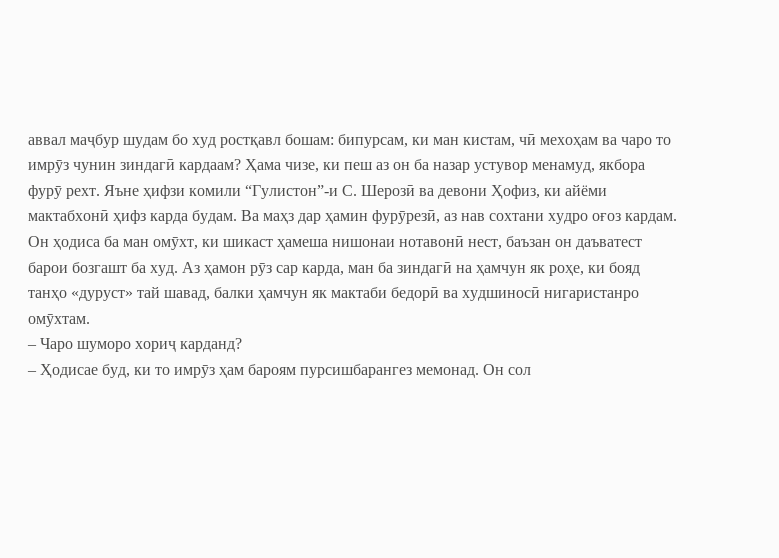аввал маҷбур шудам бо худ ростқавл бошам: бипурсам, ки ман кистам, чӣ мехоҳам ва чаро то имрӯз чунин зиндагӣ кардаам? Ҳама чизе, ки пеш аз он ба назар устувор менамуд, якбора фурӯ рехт. Яъне ҳифзи комили “Гулистон”-и С. Шерозӣ ва девони Ҳофиз, ки айёми мактабхонӣ ҳифз карда будам. Ва маҳз дар ҳамин фурӯрезӣ, аз нав сохтани худро оғоз кардам.
Он ҳодиса ба ман омӯхт, ки шикаст ҳамеша нишонаи нотавонӣ нест, баъзан он даъватест барои бозгашт ба худ. Аз ҳамон рӯз сар карда, ман ба зиндагӣ на ҳамчун як роҳе, ки бояд танҳо «дуруст» тай шавад, балки ҳамчун як мактаби бедорӣ ва худшиносӣ нигаристанро омӯхтам.
– Чаро шуморо хориҷ карданд?
– Ҳодисае буд, ки то имрӯз ҳам бароям пурсишбарангез мемонад. Он сол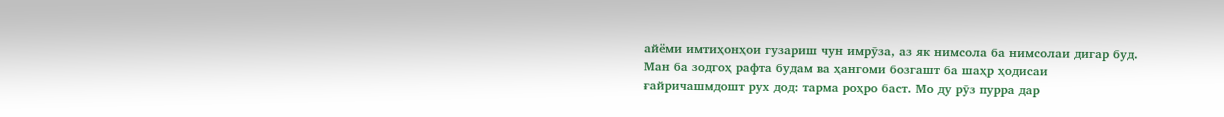айёми имтиҳонҳои гузариш чун имрӯза, аз як нимсола ба нимсолаи дигар буд. Ман ба зодгоҳ рафта будам ва ҳангоми бозгашт ба шаҳр ҳодисаи ғайричашмдошт рух дод: тарма роҳро баст. Мо ду рӯз пурра дар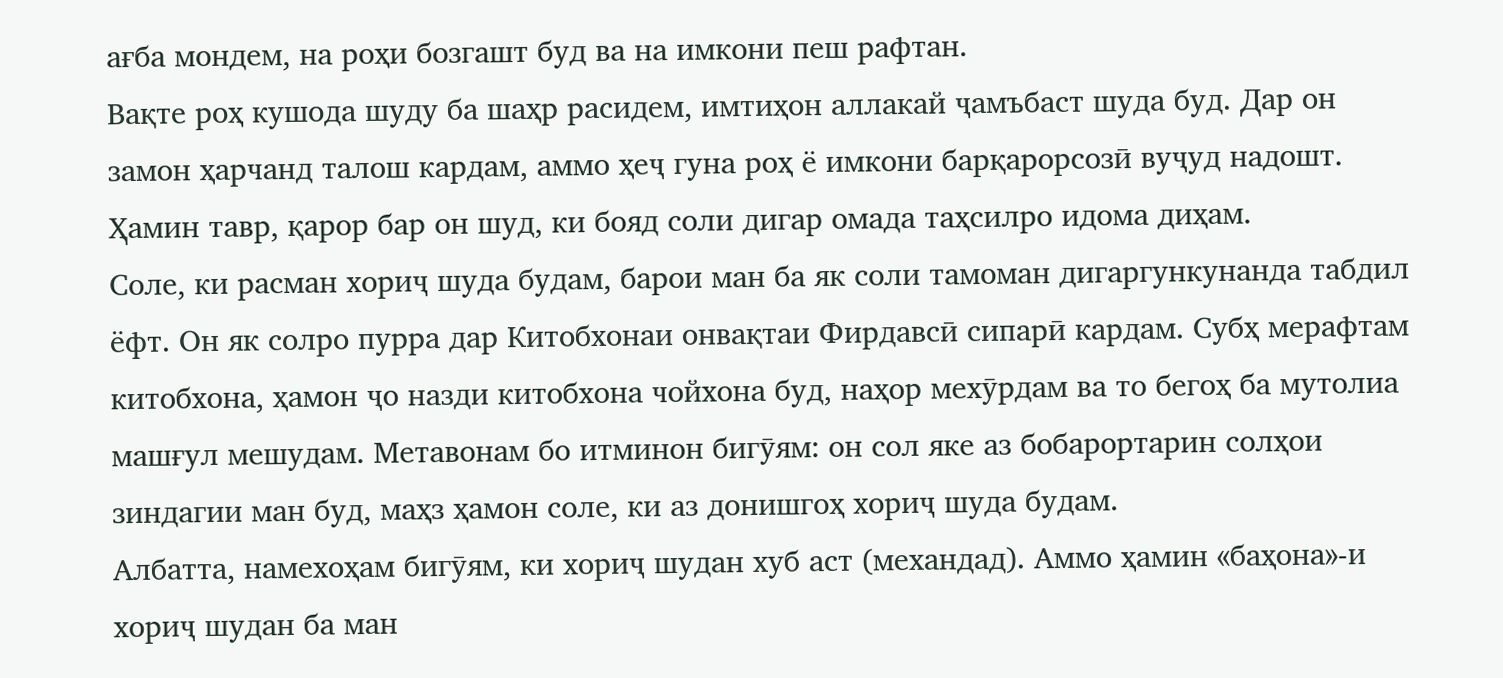ағба мондем, на роҳи бозгашт буд ва на имкони пеш рафтан.
Вақте роҳ кушода шуду ба шаҳр расидем, имтиҳон аллакай ҷамъбаст шуда буд. Дар он замон ҳарчанд талош кардам, аммо ҳеҷ гуна роҳ ё имкони барқарорсозӣ вуҷуд надошт. Ҳамин тавр, қарор бар он шуд, ки бояд соли дигар омада таҳсилро идома диҳам.
Соле, ки расман хориҷ шуда будам, барои ман ба як соли тамоман дигаргункунанда табдил ёфт. Он як солро пурра дар Китобхонаи онвақтаи Фирдавсӣ сипарӣ кардам. Субҳ мерафтам китобхона, ҳамон ҷо назди китобхона чойхона буд, наҳор мехӯрдам ва то бегоҳ ба мутолиа машғул мешудам. Метавонам бо итминон бигӯям: он сол яке аз бобарортарин солҳои зиндагии ман буд, маҳз ҳамон соле, ки аз донишгоҳ хориҷ шуда будам.
Албатта, намехоҳам бигӯям, ки хориҷ шудан хуб аст (механдад). Аммо ҳамин «баҳона»-и хориҷ шудан ба ман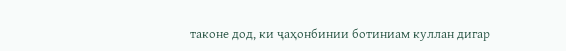таконе дод, ки ҷаҳонбинии ботиниам куллан дигар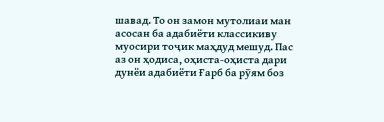шавад. То он замон мутолиаи ман асосан ба адабиёти классикиву муосири тоҷик маҳдуд мешуд. Пас аз он ҳодиса, оҳиста-оҳиста дари дунёи адабиёти Ғарб ба рӯям боз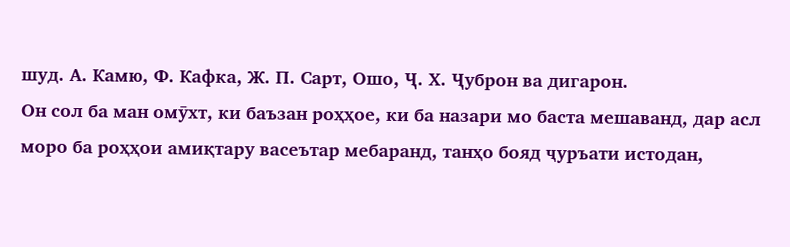шуд. А. Камю, Ф. Кафка, Ж. П. Сарт, Ошо, Ҷ. Х. Ҷуброн ва дигарон.
Он сол ба ман омӯхт, ки баъзан роҳҳое, ки ба назари мо баста мешаванд, дар асл моро ба роҳҳои амиқтару васеътар мебаранд, танҳо бояд ҷуръати истодан,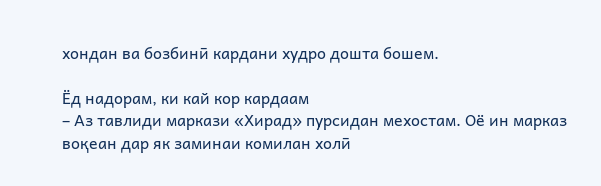хондан ва бозбинӣ кардани худро дошта бошем.

Ёд надорам, ки кай кор кардаам
– Аз тавлиди маркази «Хирад» пурсидан мехостам. Оё ин марказ воқеан дар як заминаи комилан холӣ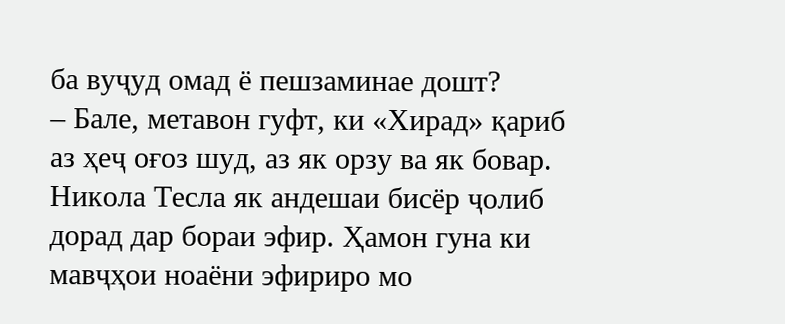ба вуҷуд омад ё пешзаминае дошт?
– Бале, метавон гуфт, ки «Хирад» қариб аз ҳеҷ оғоз шуд, аз як орзу ва як бовар. Никола Тесла як андешаи бисёр ҷолиб дорад дар бораи эфир. Ҳамон гуна ки мавҷҳои ноаёни эфириро мо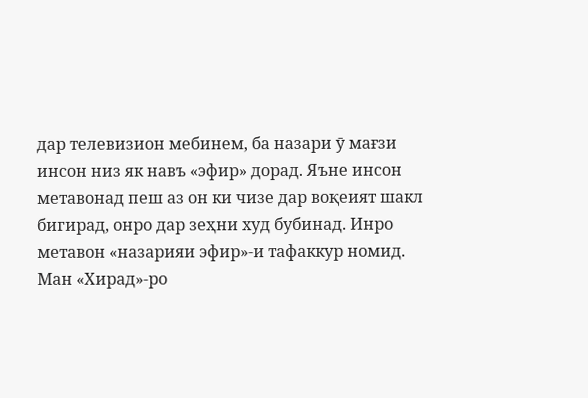дар телевизион мебинем, ба назари ӯ мағзи инсон низ як навъ «эфир» дорад. Яъне инсон метавонад пеш аз он ки чизе дар воқеият шакл бигирад, онро дар зеҳни худ бубинад. Инро метавон «назарияи эфир»-и тафаккур номид.
Ман «Хирад»-ро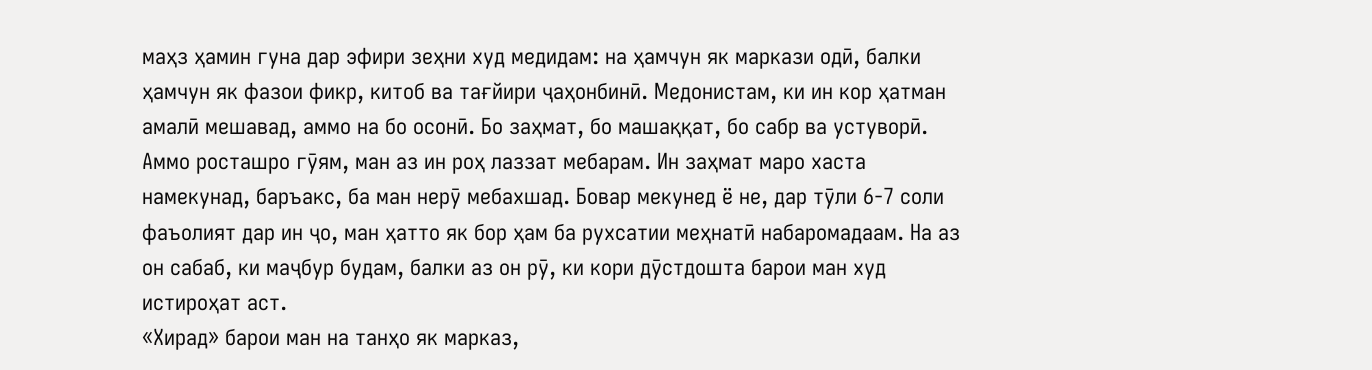маҳз ҳамин гуна дар эфири зеҳни худ медидам: на ҳамчун як маркази одӣ, балки ҳамчун як фазои фикр, китоб ва тағйири ҷаҳонбинӣ. Медонистам, ки ин кор ҳатман амалӣ мешавад, аммо на бо осонӣ. Бо заҳмат, бо машаққат, бо сабр ва устуворӣ.
Аммо росташро гӯям, ман аз ин роҳ лаззат мебарам. Ин заҳмат маро хаста намекунад, баръакс, ба ман нерӯ мебахшад. Бовар мекунед ё не, дар тӯли 6-7 соли фаъолият дар ин ҷо, ман ҳатто як бор ҳам ба рухсатии меҳнатӣ набаромадаам. На аз он сабаб, ки маҷбур будам, балки аз он рӯ, ки кори дӯстдошта барои ман худ истироҳат аст.
«Хирад» барои ман на танҳо як марказ,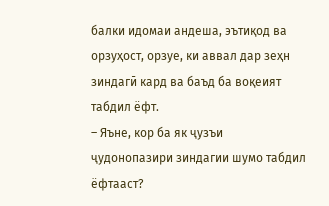балки идомаи андеша, эътиқод ва орзуҳост, орзуе, ки аввал дар зеҳн зиндагӣ кард ва баъд ба воқеият табдил ёфт.
– Яъне, кор ба як ҷузъи ҷудонопазири зиндагии шумо табдил ёфтааст?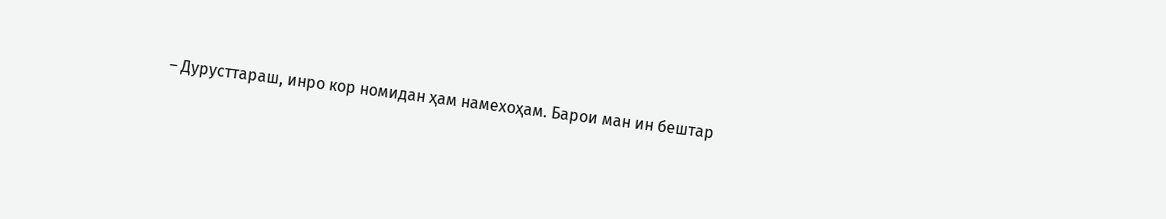– Дурусттараш, инро кор номидан ҳам намехоҳам. Барои ман ин бештар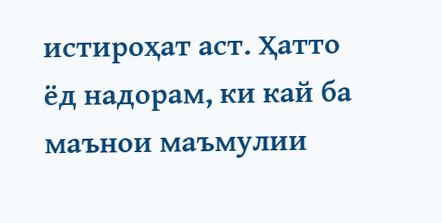истироҳат аст. Ҳатто ёд надорам, ки кай ба маънои маъмулии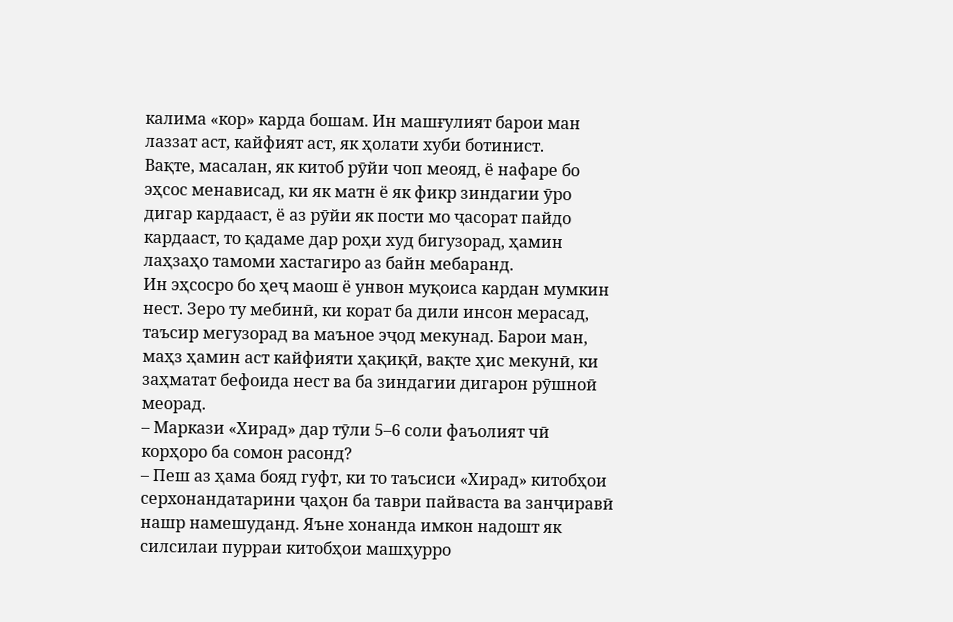калима «кор» карда бошам. Ин машғулият барои ман лаззат аст, кайфият аст, як ҳолати хуби ботинист.
Вақте, масалан, як китоб рӯйи чоп меояд, ё нафаре бо эҳсос менависад, ки як матн ё як фикр зиндагии ӯро дигар кардааст, ё аз рӯйи як пости мо ҷасорат пайдо кардааст, то қадаме дар роҳи худ бигузорад, ҳамин лаҳзаҳо тамоми хастагиро аз байн мебаранд.
Ин эҳсосро бо ҳеҷ маош ё унвон муқоиса кардан мумкин нест. Зеро ту мебинӣ, ки корат ба дили инсон мерасад, таъсир мегузорад ва маъное эҷод мекунад. Барои ман, маҳз ҳамин аст кайфияти ҳақиқӣ, вақте ҳис мекунӣ, ки заҳматат бефоида нест ва ба зиндагии дигарон рӯшноӣ меорад.
– Маркази «Хирад» дар тӯли 5–6 соли фаъолият чӣ корҳоро ба сомон расонд?
– Пеш аз ҳама бояд гуфт, ки то таъсиси «Хирад» китобҳои серхонандатарини ҷаҳон ба таври пайваста ва занҷиравӣ нашр намешуданд. Яъне хонанда имкон надошт як силсилаи пурраи китобҳои машҳурро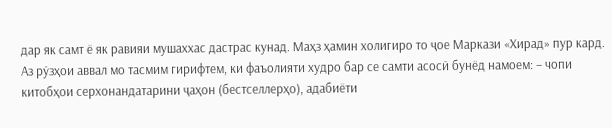дар як самт ё як равияи мушаххас дастрас кунад. Маҳз ҳамин холигиро то ҷое Маркази «Хирад» пур кард.
Аз рӯзҳои аввал мо тасмим гирифтем, ки фаъолияти худро бар се самти асосӣ бунёд намоем: – чопи китобҳои серхонандатарини ҷаҳон (бестселлерҳо), адабиёти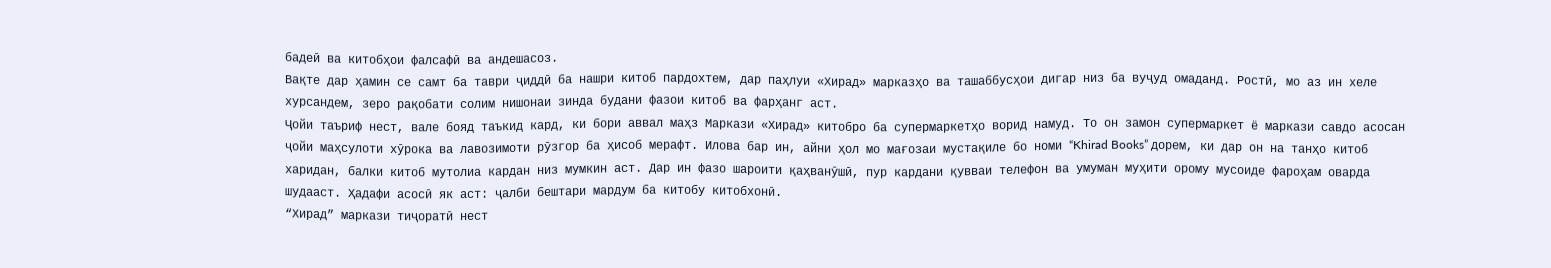бадеӣ ва китобҳои фалсафӣ ва андешасоз.
Вақте дар ҳамин се самт ба таври ҷиддӣ ба нашри китоб пардохтем, дар паҳлуи «Хирад» марказҳо ва ташаббусҳои дигар низ ба вуҷуд омаданд. Ростӣ, мо аз ин хеле хурсандем, зеро рақобати солим нишонаи зинда будани фазои китоб ва фарҳанг аст.
Ҷойи таъриф нест, вале бояд таъкид кард, ки бори аввал маҳз Маркази «Хирад» китобро ба супермаркетҳо ворид намуд. То он замон супермаркет ё маркази савдо асосан ҷойи маҳсулоти хӯрока ва лавозимоти рӯзгор ба ҳисоб мерафт. Илова бар ин, айни ҳол мо мағозаи мустақиле бо номи “Khirad Books” дорем, ки дар он на танҳо китоб харидан, балки китоб мутолиа кардан низ мумкин аст. Дар ин фазо шароити қаҳванӯшӣ, пур кардани қувваи телефон ва умуман муҳити орому мусоиде фароҳам оварда шудааст. Ҳадафи асосӣ як аст: ҷалби бештари мардум ба китобу китобхонӣ.
“Хирад” маркази тиҷоратӣ нест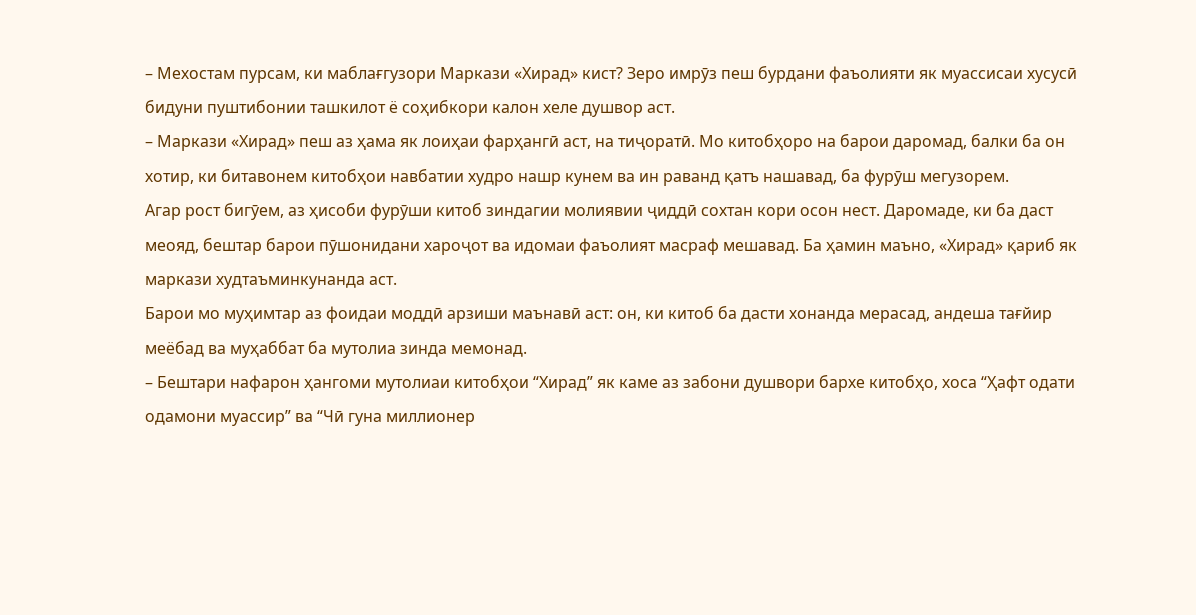– Мехостам пурсам, ки маблағгузори Маркази «Хирад» кист? Зеро имрӯз пеш бурдани фаъолияти як муассисаи хусусӣ бидуни пуштибонии ташкилот ё соҳибкори калон хеле душвор аст.
– Маркази «Хирад» пеш аз ҳама як лоиҳаи фарҳангӣ аст, на тиҷоратӣ. Мо китобҳоро на барои даромад, балки ба он хотир, ки битавонем китобҳои навбатии худро нашр кунем ва ин раванд қатъ нашавад, ба фурӯш мегузорем.
Агар рост бигӯем, аз ҳисоби фурӯши китоб зиндагии молиявии ҷиддӣ сохтан кори осон нест. Даромаде, ки ба даст меояд, бештар барои пӯшонидани хароҷот ва идомаи фаъолият масраф мешавад. Ба ҳамин маъно, «Хирад» қариб як маркази худтаъминкунанда аст.
Барои мо муҳимтар аз фоидаи моддӣ арзиши маънавӣ аст: он, ки китоб ба дасти хонанда мерасад, андеша тағйир меёбад ва муҳаббат ба мутолиа зинда мемонад.
– Бештари нафарон ҳангоми мутолиаи китобҳои “Хирад” як каме аз забони душвори бархе китобҳо, хоса “Ҳафт одати одамони муассир” ва “Чӣ гуна миллионер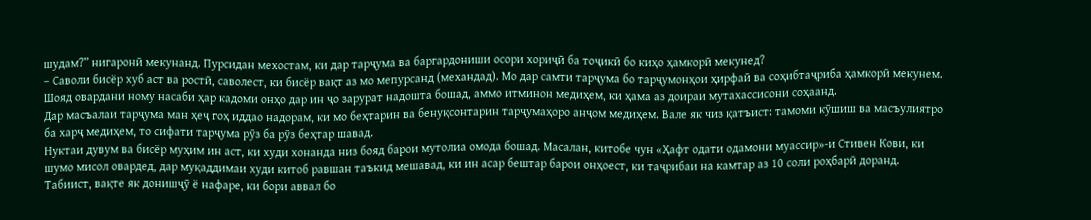шудам?” нигаронӣ мекунанд. Пурсидан мехостам, ки дар тарҷума ва баргардониши осори хориҷӣ ба тоҷикӣ бо киҳо ҳамкорӣ мекунед?
– Саволи бисёр хуб аст ва ростӣ, саволест, ки бисёр вақт аз мо мепурсанд (механдад). Мо дар самти тарҷума бо тарҷумонҳои ҳирфаӣ ва соҳибтаҷриба ҳамкорӣ мекунем. Шояд овардани ному насаби ҳар кадоми онҳо дар ин ҷо зарурат надошта бошад, аммо итминон медиҳем, ки ҳама аз доираи мутахассисони соҳаанд.
Дар масъалаи тарҷума ман ҳеҷ гоҳ иддао надорам, ки мо беҳтарин ва бенуқсонтарин тарҷумаҳоро анҷом медиҳем. Вале як чиз қатъист: тамоми кӯшиш ва масъулиятро ба харҷ медиҳем, то сифати тарҷума рӯз ба рӯз беҳтар шавад.
Нуктаи дувум ва бисёр муҳим ин аст, ки худи хонанда низ бояд барои мутолиа омода бошад. Масалан, китобе чун «Ҳафт одати одамони муассир»-и Стивен Кови, ки шумо мисол овардед, дар муқаддимаи худи китоб равшан таъкид мешавад, ки ин асар бештар барои онҳоест, ки таҷрибаи на камтар аз 10 соли роҳбарӣ доранд. Табиист, вақте як донишҷӯ ё нафаре, ки бори аввал бо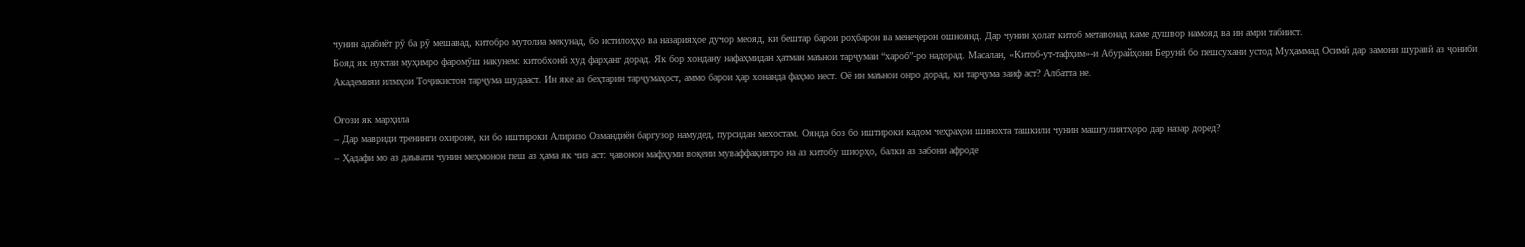чунин адабиёт рӯ ба рӯ мешавад, китобро мутолиа мекунад, бо истилоҳҳо ва назарияҳое дучор меояд, ки бештар барои роҳбарон ва менеҷерон ошноянд. Дар чунин ҳолат китоб метавонад каме душвор намояд ва ин амри табиист.
Бояд як нуктаи муҳимро фаромӯш накунем: китобхонӣ худ фарҳанг дорад. Як бор хондану нафаҳмидан ҳатман маънои тарҷумаи “хароб”-ро надорад. Масалан, «Китоб-ут-тафҳим»-и Абурайҳони Берунӣ бо пешсухани устод Муҳаммад Осимӣ дар замони шуравӣ аз ҷониби Академияи илмҳои Тоҷикистон тарҷума шудааст. Ин яке аз беҳтарин тарҷумаҳост, аммо барои ҳар хонанда фаҳмо нест. Оё ин маънои онро дорад, ки тарҷума заиф аст? Албатта не.

Оғози як марҳила
– Дар мавриди тренинги охироне, ки бо иштироки Алиризо Озмандиён баргузор намудед, пурсидан мехостам. Оянда боз бо иштироки кадом чеҳраҳои шинохта ташкили чунин машғулиятҳоро дар назар доред?
– Ҳадафи мо аз даъвати чунин меҳмонон пеш аз ҳама як чиз аст: ҷавонон мафҳуми воқеии муваффақиятро на аз китобу шиорҳо, балки аз забони афроде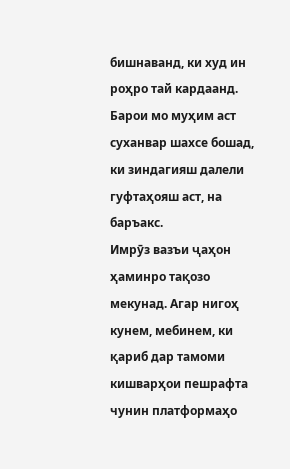бишнаванд, ки худ ин роҳро тай кардаанд. Барои мо муҳим аст суханвар шахсе бошад, ки зиндагияш далели гуфтаҳояш аст, на баръакс.
Имрӯз вазъи ҷаҳон ҳаминро тақозо мекунад. Агар нигоҳ кунем, мебинем, ки қариб дар тамоми кишварҳои пешрафта чунин платформаҳо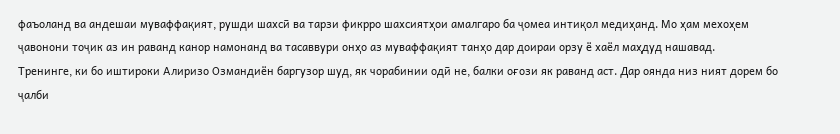фаъоланд ва андешаи муваффақият, рушди шахсӣ ва тарзи фикрро шахсиятҳои амалгаро ба ҷомеа интиқол медиҳанд. Мо ҳам мехоҳем ҷавонони тоҷик аз ин раванд канор намонанд ва тасаввури онҳо аз муваффақият танҳо дар доираи орзу ё хаёл маҳдуд нашавад.
Тренинге, ки бо иштироки Алиризо Озмандиён баргузор шуд, як чорабинии одӣ не, балки оғози як раванд аст. Дар оянда низ ният дорем бо ҷалби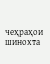чеҳраҳои шинохта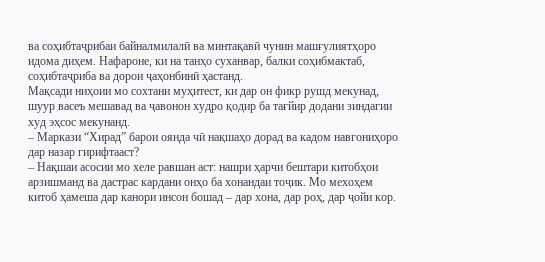ва соҳибтаҷрибаи байналмилалӣ ва минтақавӣ чунин машғулиятҳоро идома диҳем. Нафароне, ки на танҳо суханвар, балки соҳибмактаб, соҳибтаҷриба ва дорои ҷаҳонбинӣ ҳастанд.
Мақсади ниҳоии мо сохтани муҳитест, ки дар он фикр рушд мекунад, шуур васеъ мешавад ва ҷавонон худро қодир ба тағйир додани зиндагии худ эҳсос мекунанд.
– Маркази “Хирад” барои оянда чӣ нақшаҳо дорад ва кадом навгониҳоро дар назар гирифтааст?
– Нақшаи асосии мо хеле равшан аст: нашри ҳарчи бештари китобҳои арзишманд ва дастрас кардани онҳо ба хонандаи тоҷик. Мо мехоҳем китоб ҳамеша дар канори инсон бошад – дар хона, дар роҳ, дар ҷойи кор.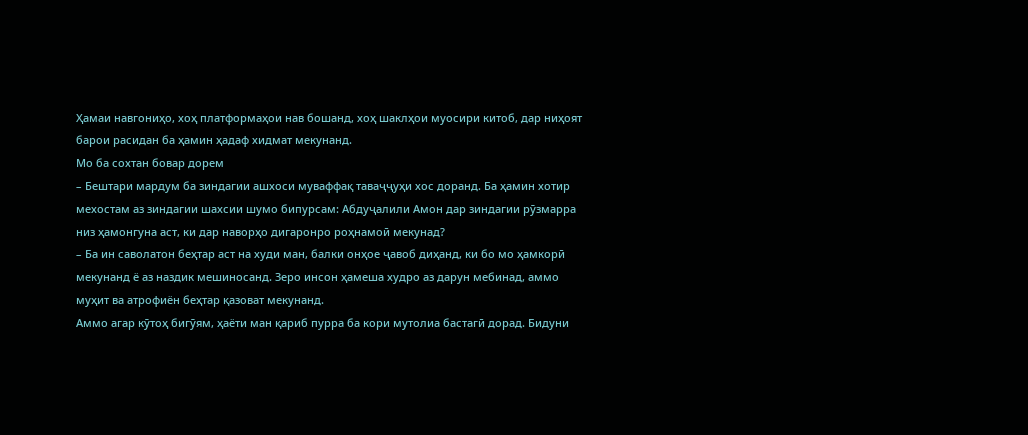Ҳамаи навгониҳо, хоҳ платформаҳои нав бошанд, хоҳ шаклҳои муосири китоб, дар ниҳоят барои расидан ба ҳамин ҳадаф хидмат мекунанд.
Мо ба сохтан бовар дорем
– Бештари мардум ба зиндагии ашхоси муваффақ таваҷҷуҳи хос доранд. Ба ҳамин хотир мехостам аз зиндагии шахсии шумо бипурсам: Абдуҷалили Амон дар зиндагии рӯзмарра низ ҳамонгуна аст, ки дар наворҳо дигаронро роҳнамоӣ мекунад?
– Ба ин саволатон беҳтар аст на худи ман, балки онҳое ҷавоб диҳанд, ки бо мо ҳамкорӣ мекунанд ё аз наздик мешиносанд. Зеро инсон ҳамеша худро аз дарун мебинад, аммо муҳит ва атрофиён беҳтар қазоват мекунанд.
Аммо агар кӯтоҳ бигӯям, ҳаёти ман қариб пурра ба кори мутолиа бастагӣ дорад. Бидуни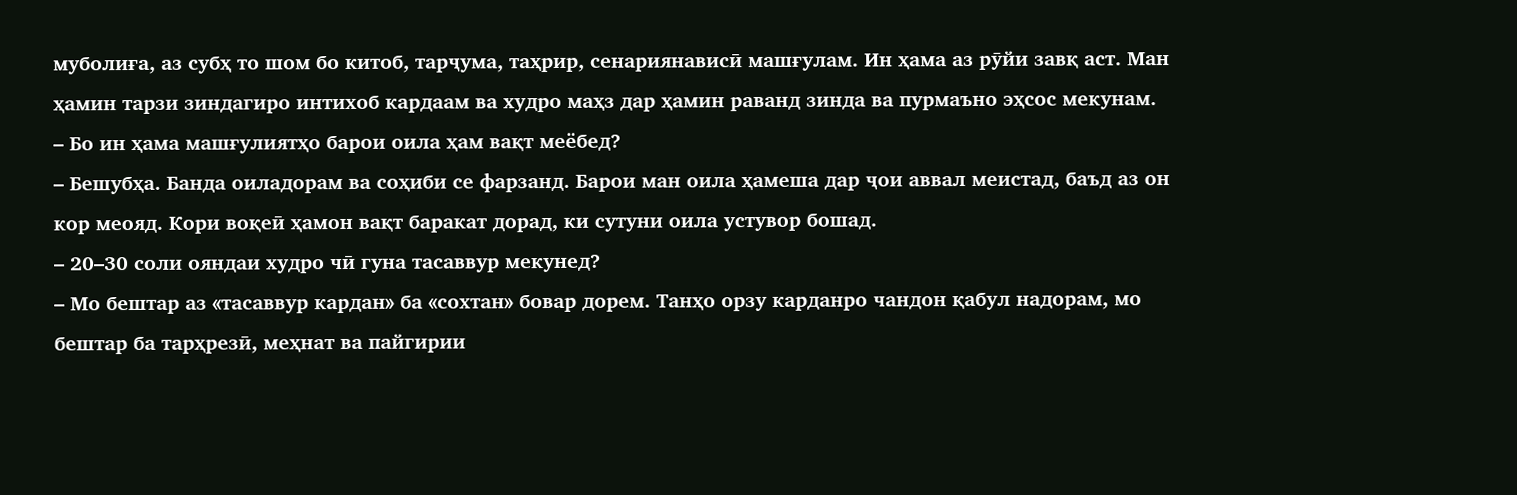муболиға, аз субҳ то шом бо китоб, тарҷума, таҳрир, сенариянависӣ машғулам. Ин ҳама аз рӯйи завқ аст. Ман ҳамин тарзи зиндагиро интихоб кардаам ва худро маҳз дар ҳамин раванд зинда ва пурмаъно эҳсос мекунам.
– Бо ин ҳама машғулиятҳо барои оила ҳам вақт меёбед?
– Бешубҳа. Банда оиладорам ва соҳиби се фарзанд. Барои ман оила ҳамеша дар ҷои аввал меистад, баъд аз он кор меояд. Кори воқеӣ ҳамон вақт баракат дорад, ки сутуни оила устувор бошад.
– 20–30 соли ояндаи худро чӣ гуна тасаввур мекунед?
– Мо бештар аз «тасаввур кардан» ба «сохтан» бовар дорем. Танҳо орзу карданро чандон қабул надорам, мо бештар ба тарҳрезӣ, меҳнат ва пайгирии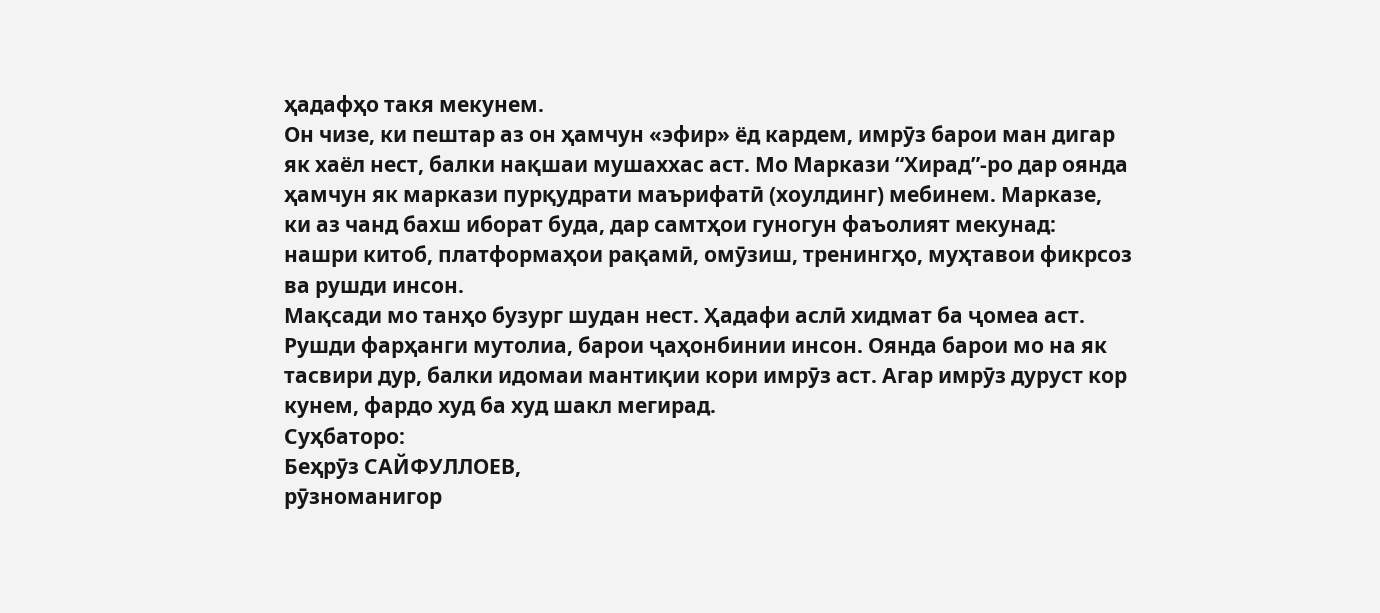ҳадафҳо такя мекунем.
Он чизе, ки пештар аз он ҳамчун «эфир» ёд кардем, имрӯз барои ман дигар як хаёл нест, балки нақшаи мушаххас аст. Мо Маркази “Хирад”-ро дар оянда ҳамчун як маркази пурқудрати маърифатӣ (хоулдинг) мебинем. Марказе, ки аз чанд бахш иборат буда, дар самтҳои гуногун фаъолият мекунад: нашри китоб, платформаҳои рақамӣ, омӯзиш, тренингҳо, муҳтавои фикрсоз ва рушди инсон.
Мақсади мо танҳо бузург шудан нест. Ҳадафи аслӣ хидмат ба ҷомеа аст. Рушди фарҳанги мутолиа, барои ҷаҳонбинии инсон. Оянда барои мо на як тасвири дур, балки идомаи мантиқии кори имрӯз аст. Агар имрӯз дуруст кор кунем, фардо худ ба худ шакл мегирад.
Суҳбаторо:
Беҳрӯз САЙФУЛЛОЕВ,
рӯзноманигор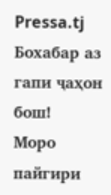Pressa.tj Бохабар аз гапи ҷаҳон бош!
Моро пайгири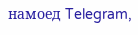намоед Telegram,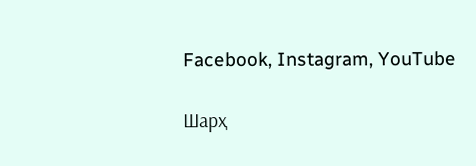Facebook, Instagram, YouTube

Шарҳ